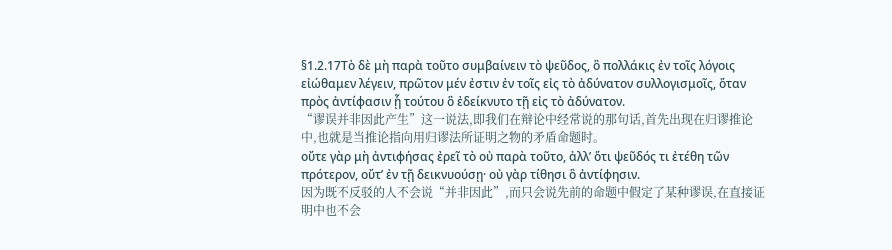§1.2.17Τὸ δὲ μὴ παρὰ τοῦτο συμβαίνειν τὸ ψεῦδος, ὃ πολλάκις ἐν τοῖς λόγοις εἰώθαμεν λέγειν, πρῶτον μέν ἐστιν ἐν τοῖς εἰς τὸ ἀδύνατον συλλογισμοῖς, ὅταν πρὸς ἀντίφασιν ᾗ τούτου ὃ ἐδείκνυτο τῇ εἰς τὸ ἀδύνατον.
“谬误并非因此产生”这一说法,即我们在辩论中经常说的那句话,首先出现在归谬推论中,也就是当推论指向用归谬法所证明之物的矛盾命题时。
οὔτε γὰρ μὴ ἀντιφήσας ἐρεῖ τὸ οὐ παρὰ τοῦτο, ἀλλʼ ὅτι ψεῦδός τι ἐτέθη τῶν πρότερον, οὔτʼ ἐν τῇ δεικνυούσῃ· οὐ γὰρ τίθησι ὃ ἀντίφησιν.
因为既不反驳的人不会说“并非因此”,而只会说先前的命题中假定了某种谬误,在直接证明中也不会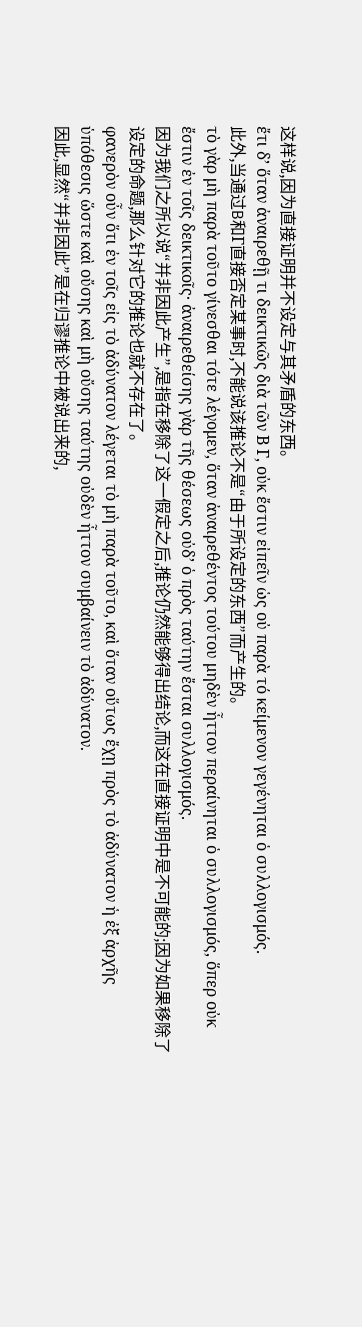这样说,因为直接证明并不设定与其矛盾的东西。
ἔτι δʼ ὅταν ἀναιρεθῇ τι δεικτικῶς διὰ τῶν Β Γ, οὐκ ἔστιν εἰπεῖν ὡς οὐ παρὰ τό κείμενον γεγένηται ὁ συλλογισμός.
此外,当通过B和Γ直接否定某事时,不能说该推论不是“由于所设定的东西”而产生的。
τὸ γὰρ μὴ παρὰ τοῦτο γίνεσθαι τότε λέγομεν, ὅταν ἀναιρεθέντος τούτου μηδὲν ἧττον περαίνηται ὁ συλλογισμός, ὅπερ οὐκ ἔστιν ἐν τοῖς δεικτικοῖς· ἀναιρεθείσης γὰρ τῆς θέσεως οὐδʼ ὁ πρὸς ταύτην ἔσται συλλογισμός.
因为我们之所以说“并非因此产生”,是指在移除了这一假定之后,推论仍然能够得出结论,而这在直接证明中是不可能的;因为如果移除了设定的命题,那么针对它的推论也就不存在了。
φανερὸν οὖν ὅτι ἐν τοῖς εἰς τὸ ἀδύνατον λέγεται τὸ μὴ παρὰ τοῦτο, καὶ ὅταν οὕτως ἔχῃ πρὸς τὸ ἀδύνατον ἡ ἐξ ἀρχῆς ὑπόθεσις ὥστε καὶ οὔσης καὶ μὴ οὔσης ταύτης οὐδὲν ἧττον συμβαίνειν τὸ ἀδύνατον.
因此,显然“并非因此”是在归谬推论中被说出来的,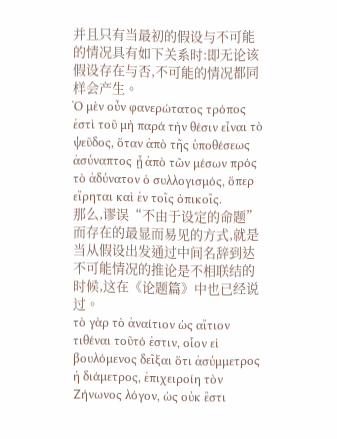并且只有当最初的假设与不可能的情况具有如下关系时:即无论该假设存在与否,不可能的情况都同样会产生。
Ὁ μὲν οὖν φανερώτατος τρόπος ἐστὶ τοῦ μὴ παρά τὴν θέσιν εἶναι τὸ ψεῦδος, ὅταν ἀπὸ τῆς ὑποθέσεως ἀσύναπτος ᾖ ἀπὸ τῶν μέσων πρός τὸ ἀδύνατον ὁ συλλογισμός, ὅπερ εἴρηται καὶ ἐν τοῖς ὀπικοῖς.
那么,谬误“不由于设定的命题”而存在的最显而易见的方式,就是当从假设出发通过中间名辞到达不可能情况的推论是不相联结的时候,这在《论题篇》中也已经说过。
τὸ γὰρ τὸ ἀναίτιον ὡς αἴτιον τιθέναι τοῦτό ἐστιν, οἷον εἰ βουλόμενος δεῖξαι ὅτι ἀσύμμετρος ἡ διάμετρος, ἐπιχειροίη τὸν Ζήνωνος λόγον, ὡς οὐκ ἔστι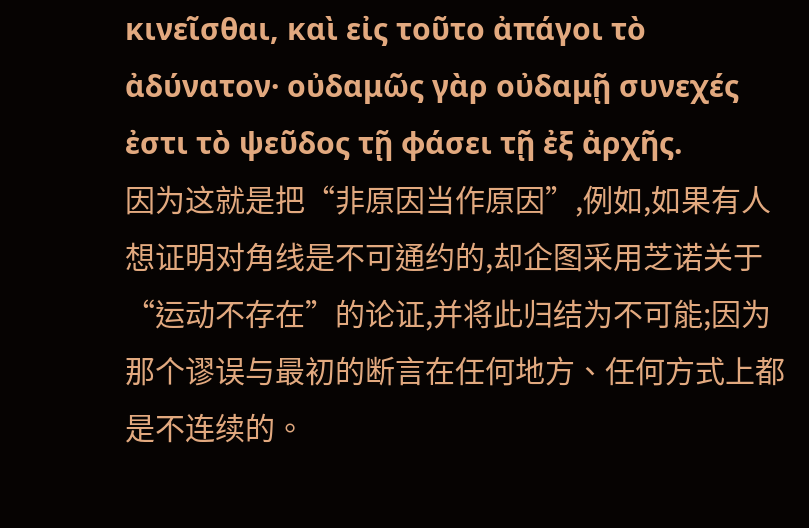κινεῖσθαι, καὶ εἰς τοῦτο ἀπάγοι τὸ ἀδύνατον· οὐδαμῶς γὰρ οὐδαμῇ συνεχές ἐστι τὸ ψεῦδος τῇ φάσει τῇ ἐξ ἀρχῆς.
因为这就是把“非原因当作原因”,例如,如果有人想证明对角线是不可通约的,却企图采用芝诺关于“运动不存在”的论证,并将此归结为不可能;因为那个谬误与最初的断言在任何地方、任何方式上都是不连续的。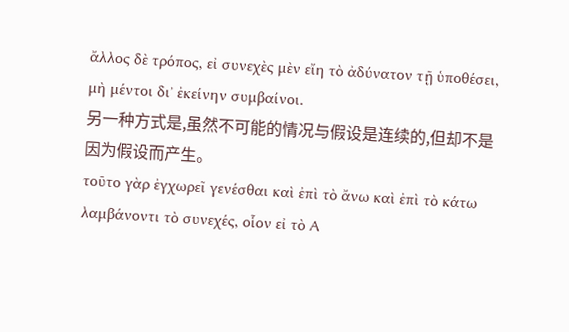ἄλλος δὲ τρόπος, εἰ συνεχὲς μὲν εἴη τὸ ἀδύνατον τῇ ὑποθέσει, μὴ μέντοι διʼ ἐκείνην συμβαίνοι.
另一种方式是,虽然不可能的情况与假设是连续的,但却不是因为假设而产生。
τοῦτο γὰρ ἐγχωρεῖ γενέσθαι καὶ ἐπὶ τὸ ἄνω καὶ ἐπὶ τὸ κάτω λαμβάνοντι τὸ συνεχές, οἷον εἰ τὸ Α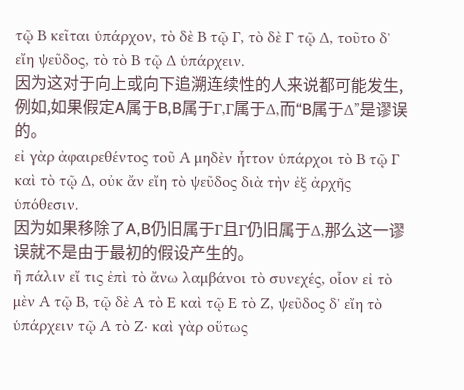τῷ Β κεῖται ὑπάρχον, τὸ δὲ Β τῷ Γ, τὸ δὲ Γ τῷ Δ, τοῦτο δʼ εἴη ψεῦδος, τὸ τὸ Β τῷ Δ ὑπάρχειν.
因为这对于向上或向下追溯连续性的人来说都可能发生,例如,如果假定A属于B,B属于Γ,Γ属于Δ,而“B属于Δ”是谬误的。
εἰ γὰρ ἀφαιρεθέντος τοῦ Α μηδὲν ἧττον ὑπάρχοι τὸ Β τῷ Γ καὶ τὸ τῷ Δ, οὐκ ἄν εἴη τὸ ψεῦδος διὰ τὴν ἐξ ἀρχῆς ὑπόθεσιν.
因为如果移除了A,B仍旧属于Γ且Γ仍旧属于Δ,那么这一谬误就不是由于最初的假设产生的。
ἢ πάλιν εἴ τις ἐπὶ τὸ ἄνω λαμβάνοι τὸ συνεχές, οἷον εἰ τὸ μὲν Α τῷ Β, τῷ δὲ Α τὸ Ε καὶ τῷ Ε τὸ Ζ, ψεῦδος δʼ εἴη τὸ ὑπάρχειν τῷ Α τὸ Ζ· καὶ γὰρ οὕτως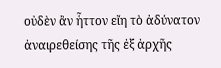οὐδὲν ἂν ἧττον εἴη τὸ ἀδύνατον ἀναιρεθείσης τῆς ἐξ ἀρχῆς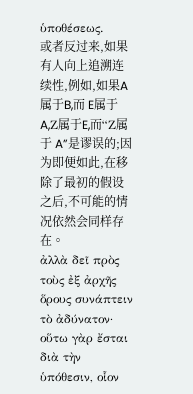ὑποθέσεως.
或者反过来,如果有人向上追溯连续性,例如,如果A属于B,而 E属于A,Ζ属于E,而“Ζ属于 A”是谬误的;因为即便如此,在移除了最初的假设之后,不可能的情况依然会同样存在。
ἀλλὰ δεῖ πρὸς τοὺς ἐξ ἀρχῆς ὅρους συνάπτειν τὸ ἀδύνατον· οὕτω γὰρ ἔσται διὰ τὴν ὑπόθεσιν, οἷον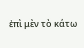ἐπὶ μὲν τὸ κάτω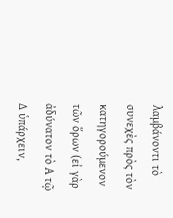λαμβάνοντι τὸ συνεχὲς πρὸς τὸν κατηγορούμενον τῶν ὅρων (εἰ γὰρ ἀδύνατον τὸ Α τῷ Δ ὑπάρχειν,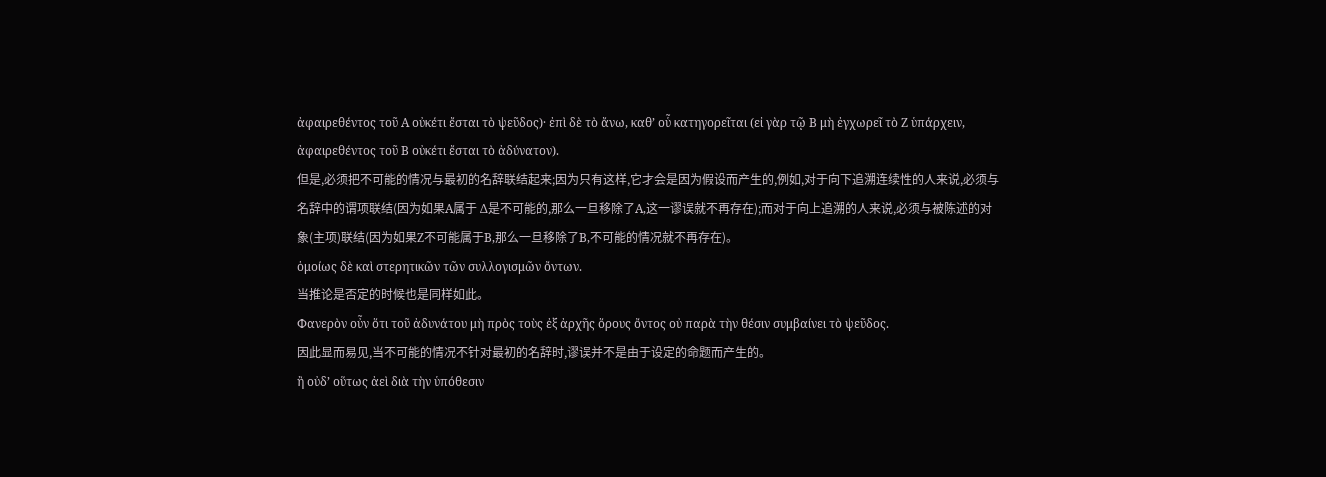ἀφαιρεθέντος τοῦ Α οὐκέτι ἔσται τὸ ψεῦδος)· ἐπὶ δὲ τὸ ἄνω, καθʼ οὗ κατηγορεῖται (εἰ γὰρ τῷ Β μὴ ἐγχωρεῖ τὸ Ζ ὑπάρχειν, ἀφαιρεθέντος τοῦ Β οὐκέτι ἔσται τὸ ἀδύνατον).
但是,必须把不可能的情况与最初的名辞联结起来;因为只有这样,它才会是因为假设而产生的,例如,对于向下追溯连续性的人来说,必须与名辞中的谓项联结(因为如果A属于 Δ是不可能的,那么一旦移除了A,这一谬误就不再存在);而对于向上追溯的人来说,必须与被陈述的对象(主项)联结(因为如果Ζ不可能属于B,那么一旦移除了B,不可能的情况就不再存在)。
ὁμοίως δὲ καὶ στερητικῶν τῶν συλλογισμῶν ὄντων.
当推论是否定的时候也是同样如此。
Φανερὸν οὖν ὅτι τοῦ ἀδυνάτου μὴ πρὸς τοὺς ἐξ ἀρχῆς ὅρους ὄντος οὐ παρὰ τὴν θέσιν συμβαίνει τὸ ψεῦδος.
因此显而易见,当不可能的情况不针对最初的名辞时,谬误并不是由于设定的命题而产生的。
ἢ οὐδʼ οὕτως ἀεὶ διὰ τὴν ὑπόθεσιν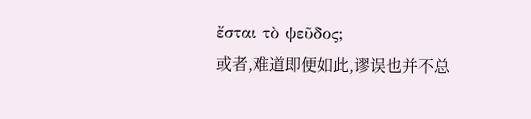ἔσται τὸ ψεῦδος;
或者,难道即便如此,谬误也并不总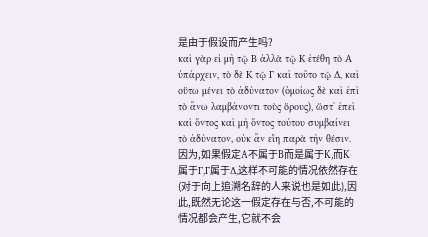是由于假设而产生吗?
καὶ γὰρ εἰ μὴ τῷ Β ἀλλὰ τῷ Κ ἐτέθη τὸ Α ὑπάρχειν, τὸ δὲ Κ τῷ Γ καὶ τοῦτο τῷ Δ, καὶ οὕτω μένει τὸ ἀδύνατον (ὁμοίως δὲ καὶ ἐπὶ τὸ ἄνω λαμβάνοντι τοὺς ὅρους), ὥστʼ ἐπεὶ καὶ ὄντος καὶ μὴ ὄντος τούτου συμβαίνει τὸ ἀδύνατον, οὐκ ἄν εἴη παρὰ τὴν θέσιν.
因为,如果假定A不属于B而是属于K,而K属于Γ,Γ属于Δ,这样不可能的情况依然存在(对于向上追溯名辞的人来说也是如此),因此,既然无论这一假定存在与否,不可能的情况都会产生,它就不会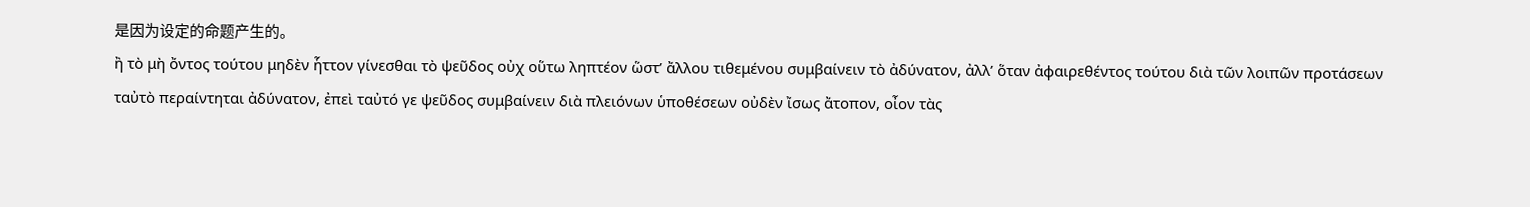是因为设定的命题产生的。
ἢ τὸ μὴ ὄντος τούτου μηδὲν ἧττον γίνεσθαι τὸ ψεῦδος οὐχ οὕτω ληπτέον ὥστʼ ἄλλου τιθεμένου συμβαίνειν τὸ ἀδύνατον, ἀλλʼ ὅταν ἀφαιρεθέντος τούτου διὰ τῶν λοιπῶν προτάσεων ταὐτὸ περαίντηται ἀδύνατον, ἐπεὶ ταὐτό γε ψεῦδος συμβαίνειν διὰ πλειόνων ὑποθέσεων οὐδὲν ἴσως ἄτοπον, οἶον τὰς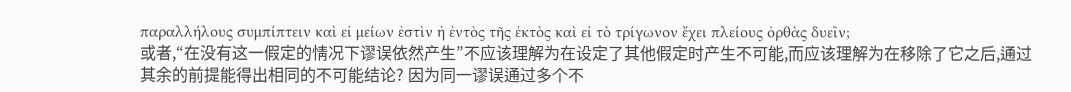παραλλήλους συμπίπτειν καὶ εἰ μείων ἐστὶν ἡ ἐντὸς τῆς ἐκτὸς καὶ εἰ τὸ τρίγωνον ἔχει πλείους ὀρθὰς δυεῖν;
或者,“在没有这一假定的情况下谬误依然产生”不应该理解为在设定了其他假定时产生不可能,而应该理解为在移除了它之后,通过其余的前提能得出相同的不可能结论? 因为同一谬误通过多个不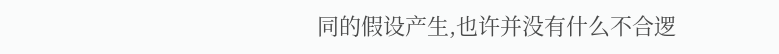同的假设产生,也许并没有什么不合逻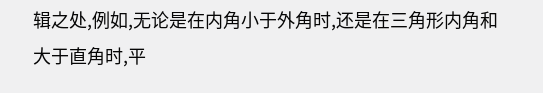辑之处,例如,无论是在内角小于外角时,还是在三角形内角和大于直角时,平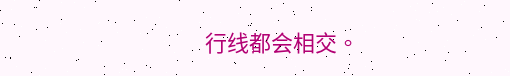行线都会相交。